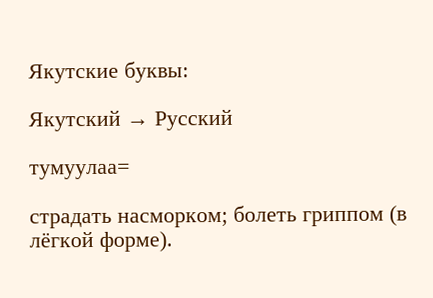Якутские буквы:

Якутский → Русский

тумуулаа=

страдать насморком; болеть гриппом (в лёгкой форме).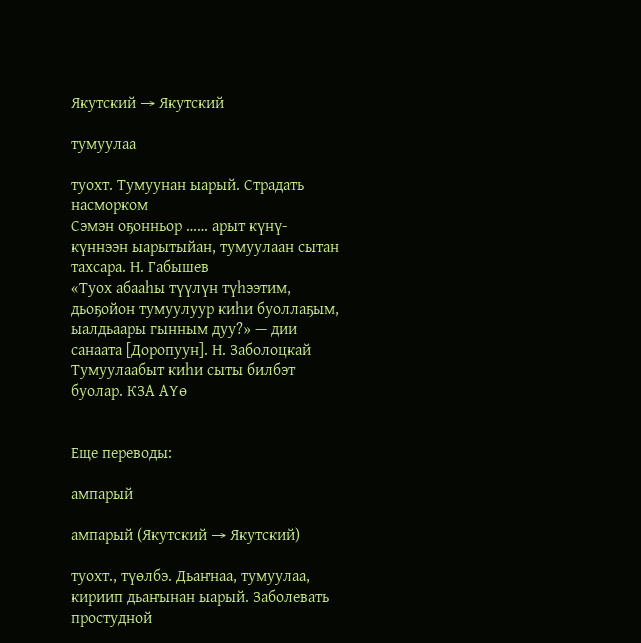Якутский → Якутский

тумуулаа

туохт. Тумуунан ыарый. Страдать насморком
Сэмэн оҕонньор …… арыт күнү-күннээн ыарытыйан, тумуулаан сытан тахсара. Н. Габышев
«Туох абааһы түүлүн түһээтим, дьоҕойон тумуулуур киһи буоллаҕым, ыалдьаары гынным дуу?» — дии санаата [Доропуун]. Н. Заболоцкай
Тумуулаабыт киһи сыты билбэт буолар. КЗА АҮө


Еще переводы:

ампарый

ампарый (Якутский → Якутский)

туохт., түөлбэ. Дьаҥнаа, тумуулаа, кириип дьаҥынан ыарый. Заболевать простудной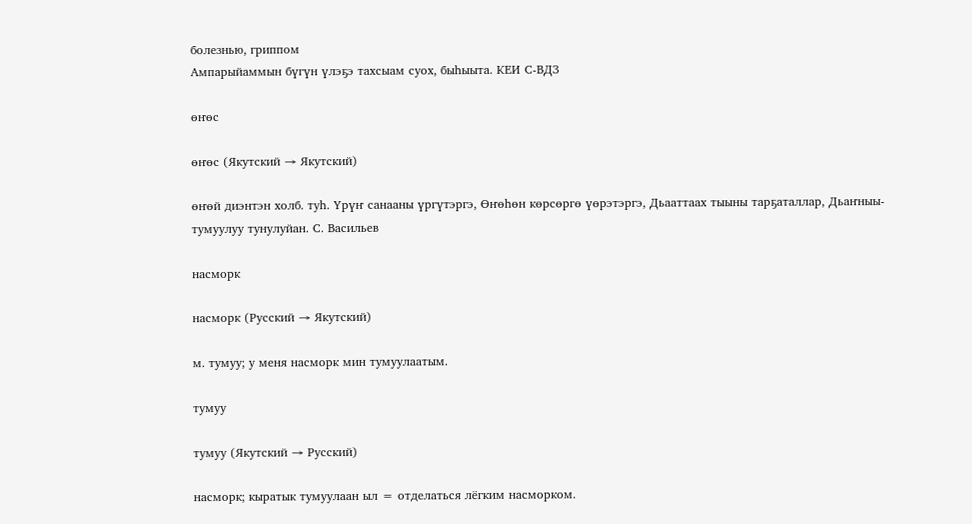болезнью, гриппом
Ампарыйаммын бүгүн үлэҕэ тахсыам суох, быһыыта. КЕИ С-ВДЗ

өҥөс

өҥөс (Якутский → Якутский)

өҥөй диэнтэн холб. туһ. Үрүҥ санааны үргүтэргэ, Өҥөһөн көрсөргө үөрэтэргэ, Дьааттаах тыыны тарҕаталлар, Дьаҥныы-тумуулуу тунулуйан. С. Васильев

насморк

насморк (Русский → Якутский)

м. тумуу; у меня насморк мин тумуулаатым.

тумуу

тумуу (Якутский → Русский)

насморк; кыратык тумуулаан ыл = отделаться лёгким насморком.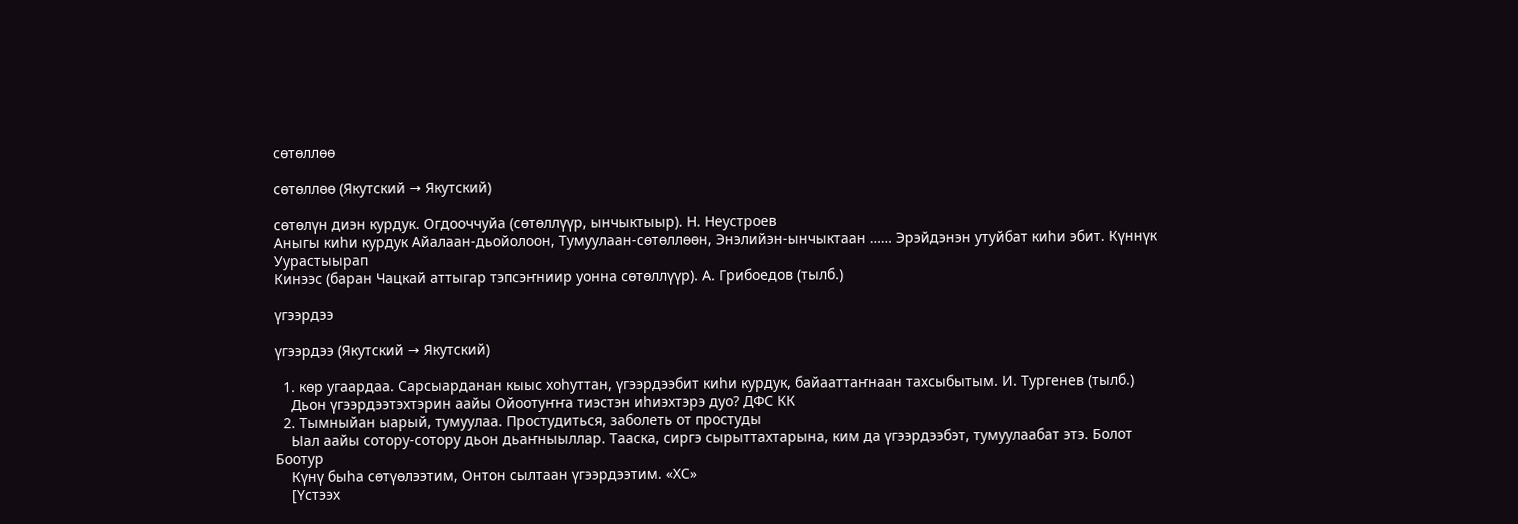сөтөллөө

сөтөллөө (Якутский → Якутский)

сөтөлүн диэн курдук. Огдооччуйа (сөтөллүүр, ынчыктыыр). Н. Неустроев
Аныгы киһи курдук Айалаан-дьойолоон, Тумуулаан-сөтөллөөн, Энэлийэн-ынчыктаан …… Эрэйдэнэн утуйбат киһи эбит. Күннүк Уурастыырап
Кинээс (баран Чацкай аттыгар тэпсэҥниир уонна сөтөллүүр). А. Грибоедов (тылб.)

үгээрдээ

үгээрдээ (Якутский → Якутский)

  1. көр угаардаа. Сарсыарданан кыыс хоһуттан, үгээрдээбит киһи курдук, байааттаҥнаан тахсыбытым. И. Тургенев (тылб.)
    Дьон үгээрдээтэхтэрин аайы Ойоотуҥҥа тиэстэн иһиэхтэрэ дуо? ДФС КК
  2. Тымныйан ыарый, тумуулаа. Простудиться, заболеть от простуды
    Ыал аайы сотору-сотору дьон дьаҥныыллар. Тааска, сиргэ сырыттахтарына, ким да үгээрдээбэт, тумуулаабат этэ. Болот Боотур
    Күнү быһа сөтүөлээтим, Онтон сылтаан үгээрдээтим. «ХС»
    [Үстээх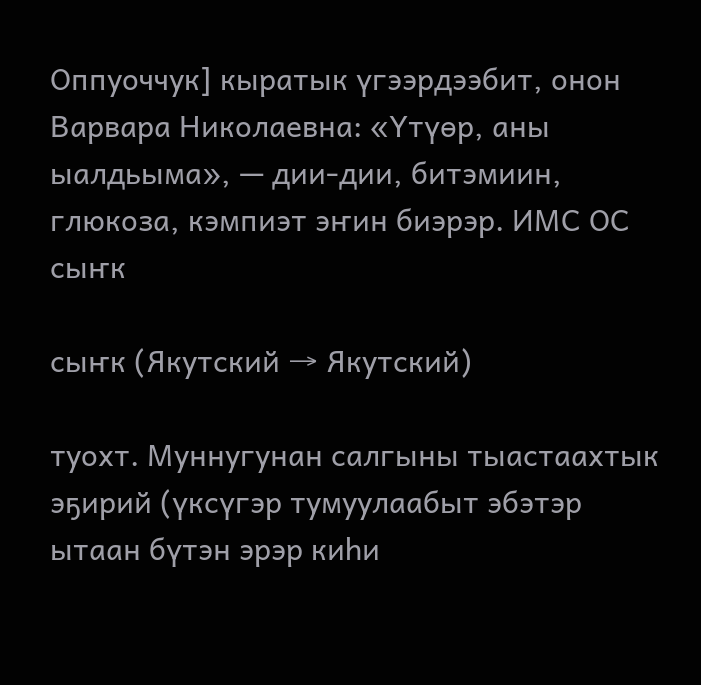Оппуоччук] кыратык үгээрдээбит, онон Варвара Николаевна: «Үтүөр, аны ыалдьыма», — дии-дии, битэмиин, глюкоза, кэмпиэт эҥин биэрэр. ИМС ОС
сыҥк

сыҥк (Якутский → Якутский)

туохт. Муннугунан салгыны тыастаахтык эҕирий (үксүгэр тумуулаабыт эбэтэр ытаан бүтэн эрэр киһи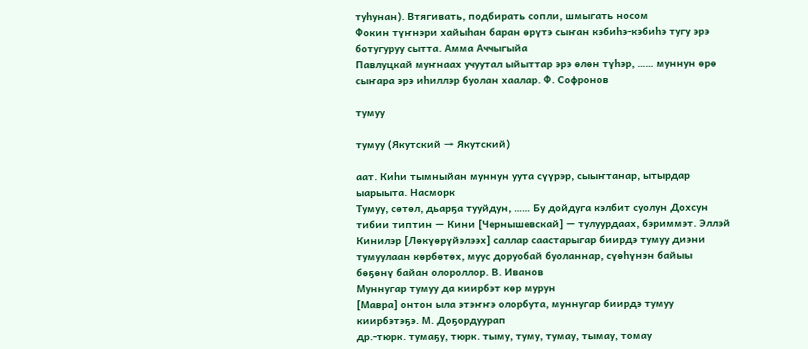туһунан). Втягивать, подбирать сопли, шмыгать носом
Фокин түҥнэри хайыһан баран өрүтэ сыҥан кэбиһэ-кэбиһэ тугу эрэ ботугуруу сытта. Амма Аччыгыйа
Павлуцкай муҥнаах учуутал ыйыттар эрэ өлөн түһэр, …… муннун өрө сыҥара эрэ иһиллэр буолан хаалар. Ф. Софронов

тумуу

тумуу (Якутский → Якутский)

аат. Киһи тымныйан муннун уута сүүрэр, сыыҥтанар, ытырдар ыарыыта. Насморк
Тумуу, сөтөл, дьарҕа тууйдун, …… Бу дойдуга кэлбит суолун Дохсун тибии типтин — Кини [Чернышевскай] — тулуурдаах, бэриммэт. Эллэй
Кинилэр [Лөкүөрүйэлээх] саллар саастарыгар биирдэ тумуу диэни тумуулаан көрбөтөх, муус доруобай буоланнар, сүөһүнэн байыы бөҕөнү байан олороллор. В. Иванов
Муннугар тумуу да киирбэт көр мурун
[Мавра] онтон ыла этэҥҥэ олорбута, муннугар биирдэ тумуу киирбэтэҕэ. М. Доҕордуурап
др.-тюрк. тумаҕу, тюрк. тыму, туму, тумау, тымау, томау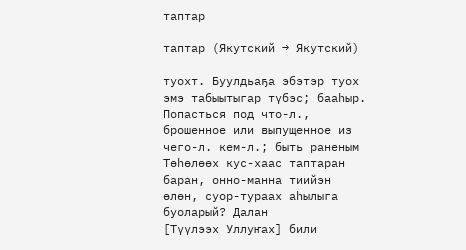таптар

таптар (Якутский → Якутский)

туохт. Буулдьаҕа эбэтэр туох эмэ табыытыгар түбэс; бааһыр. Попасться под что-л., брошенное или выпущенное из чего-л. кем-л.; быть раненым
Төһөлөөх кус-хаас таптаран баран, онно-манна тиийэн өлөн, суор-тураах аһылыга буоларый? Далан
[Түүлээх Уллуҥах] били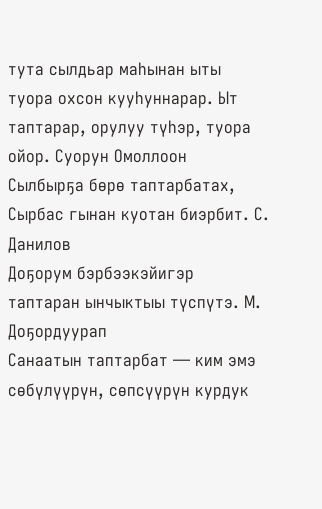тута сылдьар маһынан ыты туора охсон кууһуннарар. Ыт таптарар, орулуу түһэр, туора ойор. Суорун Омоллоон
Сылбырҕа бөрө таптарбатах, Сырбас гынан куотан биэрбит. С. Данилов
Доҕорум бэрбээкэйигэр таптаран ынчыктыы түспүтэ. М. Доҕордуурап
Санаатын таптарбат — ким эмэ сөбүлүүрүн, сөпсүүрүн курдук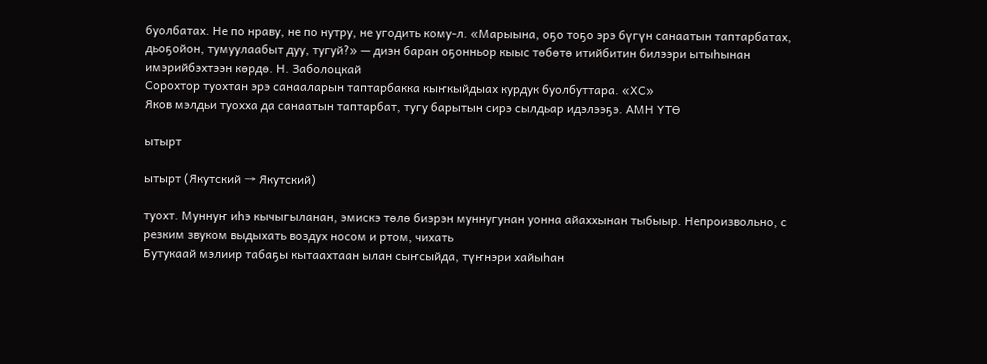буолбатах. Не по нраву, не по нутру, не угодить кому-л. «Марыына, оҕо тоҕо эрэ бүгүн санаатын таптарбатах, дьоҕойон, тумуулаабыт дуу, тугуй?» — диэн баран оҕонньор кыыс төбөтө итийбитин билээри ытыһынан имэрийбэхтээн көрдө. Н. Заболоцкай
Сорохтор туохтан эрэ санааларын таптарбакка кыҥкыйдыах курдук буолбуттара. «ХС»
Яков мэлдьи туохха да санаатын таптарбат, тугу барытын сирэ сылдьар идэлээҕэ. АМН ҮТӨ

ытырт

ытырт (Якутский → Якутский)

туохт. Муннуҥ иһэ кычыгыланан, эмискэ төлө биэрэн муннугунан уонна айаххынан тыбыыр. Непроизвольно, с резким звуком выдыхать воздух носом и ртом, чихать
Бутукаай мэлиир табаҕы кытаахтаан ылан сыҥсыйда, түҥнэри хайыһан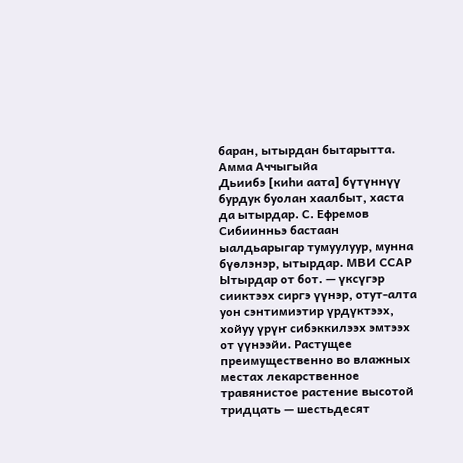баран, ытырдан бытарытта. Амма Аччыгыйа
Дьиибэ [киһи аата] бүтүннүү бурдук буолан хаалбыт, хаста да ытырдар. С. Ефремов
Сибиинньэ бастаан ыалдьарыгар тумуулуур, мунна бүөлэнэр, ытырдар. МВИ ССАР
Ытырдар от бот. — үксүгэр сииктээх сиргэ үүнэр, отут-алта уон сэнтимиэтир үрдүктээх, хойуу үрүҥ сибэккилээх эмтээх от үүнээйи. Растущее преимущественно во влажных местах лекарственное травянистое растение высотой тридцать — шестьдесят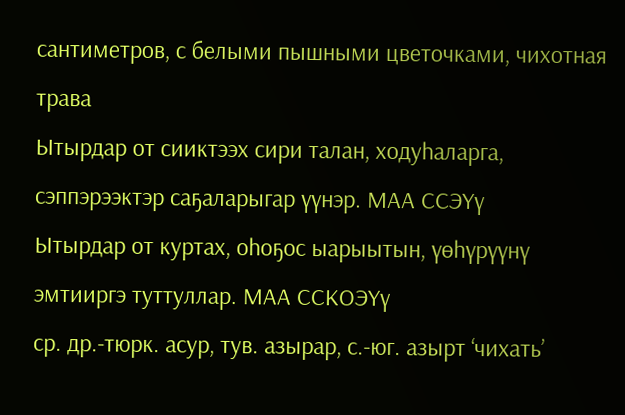сантиметров, с белыми пышными цветочками, чихотная трава
Ытырдар от сииктээх сири талан, ходуһаларга, сэппэрээктэр саҕаларыгар үүнэр. МАА ССЭҮү
Ытырдар от куртах, оһоҕос ыарыытын, үөһүрүүнү эмтииргэ туттуллар. МАА ССКОЭҮү
ср. др.-тюрк. асур, тув. азырар, с.-юг. азырт ‘чихать’